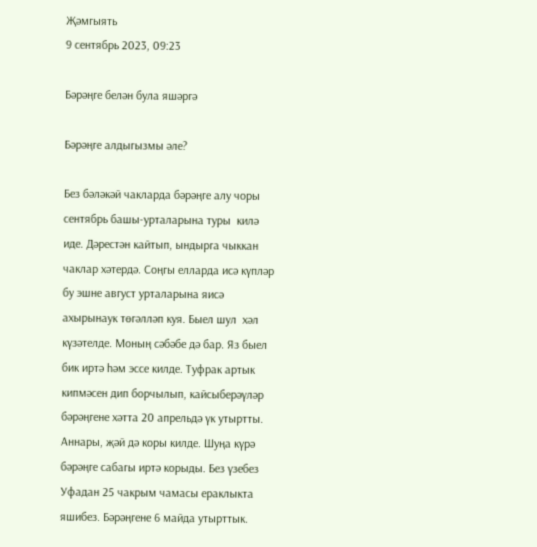Җәмгыять
9 сентябрь 2023, 09:23

Бәрәңге белән була яшәргә

Бәрәңге алдыгызмы әле?

Без бәләкәй чакларда бәрәңге алу чоры сентябрь башы-урталарына туры  килә иде. Дәрестән кайтып, ындырга чыккан чаклар хәтердә. Соңгы елларда исә күпләр бу эшне август урталарына яисә ахырынаук төгәлләп куя. Быел шул  хәл күзәтелде. Моның сәбәбе дә бар. Яз быел бик иртә һәм эссе килде. Туфрак артык кипмәсен дип борчылып, кайсыберәүләр бәрәңгене хәтта 20 апрельдә үк утыртты. Аннары, җәй дә коры килде. Шуңа күрә бәрәңге сабагы иртә корыды. Без үзебез Уфадан 25 чакрым чамасы ераклыкта яшибез. Бәрәңгене 6 майда утырттык.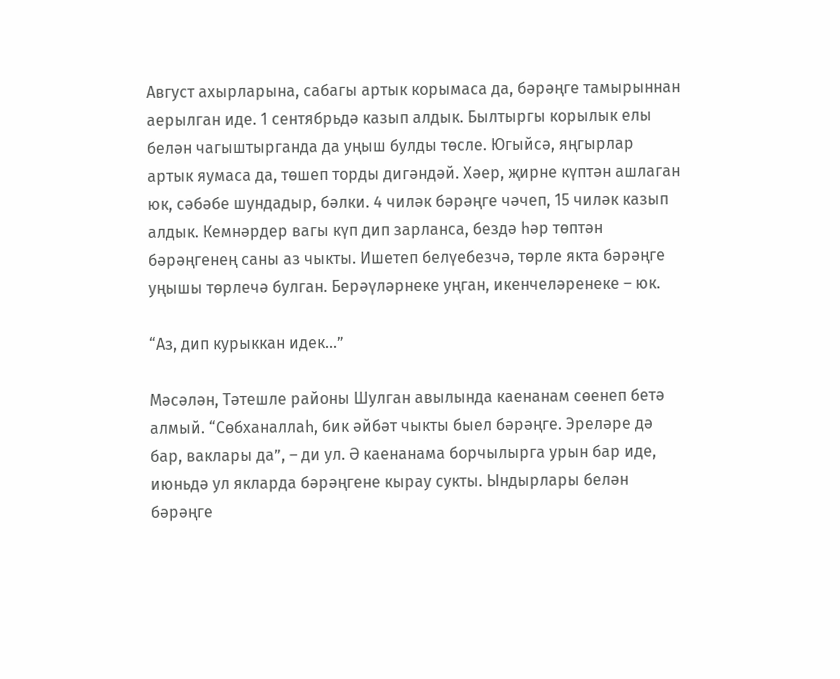Август ахырларына, сабагы артык корымаса да, бәрәңге тамырыннан аерылган иде. 1 сентябрьдә казып алдык. Былтыргы корылык елы белән чагыштырганда да уңыш булды төсле. Югыйсә, яңгырлар артык яумаса да, төшеп торды дигәндәй. Хәер, җирне күптән ашлаган юк, сәбәбе шундадыр, бәлки. 4 чиләк бәрәңге чәчеп, 15 чиләк казып алдык. Кемнәрдер вагы күп дип зарланса, бездә һәр төптән бәрәңгенең саны аз чыкты. Ишетеп белүебезчә, төрле якта бәрәңге уңышы төрлечә булган. Берәүләрнеке уңган, икенчеләренеке – юк.

“Аз, дип курыккан идек...”

Мәсәлән, Тәтешле районы Шулган авылында каенанам сөенеп бетә алмый. “Сөбханаллаһ, бик әйбәт чыкты быел бәрәңге. Эреләре дә бар, ваклары да”, – ди ул. Ә каенанама борчылырга урын бар иде, июньдә ул якларда бәрәңгене кырау сукты. Ындырлары белән бәрәңге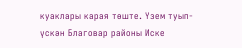куаклары карая төште. Үзем туып-үскән Благовар районы Иске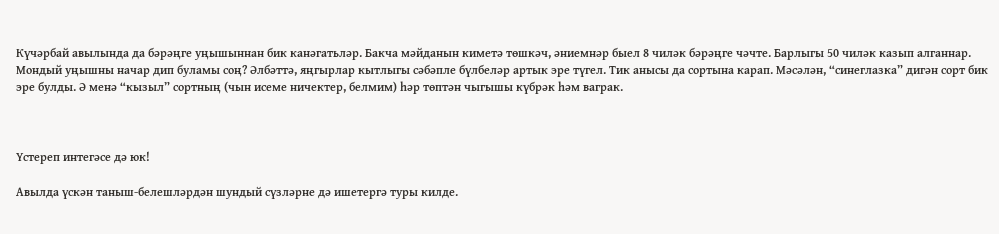Күчәрбай авылында да бәрәңге уңышыннан бик канәгатьләр. Бакча мәйданын киметә төшкәч, әниемнәр быел 8 чиләк бәрәңге чәчте. Барлыгы 50 чиләк казып алганнар. Мондый уңышны начар дип буламы соң? Әлбәттә, яңгырлар кытлыгы сәбәпле бүлбеләр артык эре түгел. Тик анысы да сортына карап. Мәсәлән, “синеглазка” дигән сорт бик эре булды. Ә менә “кызыл” сортның (чын исеме ничектер, белмим) һәр төптән чыгышы күбрәк һәм ваграк.



Үстереп интегәсе дә юк!

Авылда үскән таныш-белешләрдән шундый сүзләрне дә ишетергә туры килде.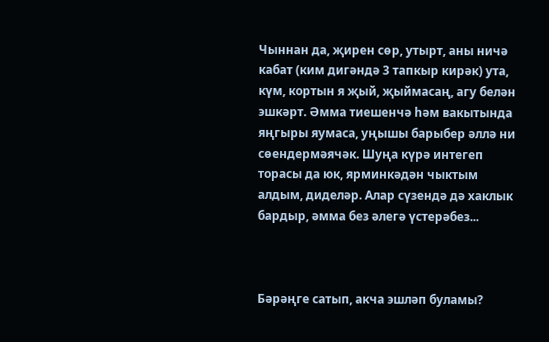Чыннан да, җирен сөр, утырт, аны ничә кабат (ким дигәндә 3 тапкыр кирәк) ута, күм, кортын я җый, җыймасаң, агу белән эшкәрт. Әмма тиешенчә һәм вакытында яңгыры яумаса, уңышы барыбер әллә ни сөендермәячәк. Шуңа күрә интегеп торасы да юк, ярминкәдән чыктым алдым, диделәр. Алар сүзендә дә хаклык бардыр, әмма без әлегә үстерәбез...



Бәрәңге сатып, акча эшләп буламы?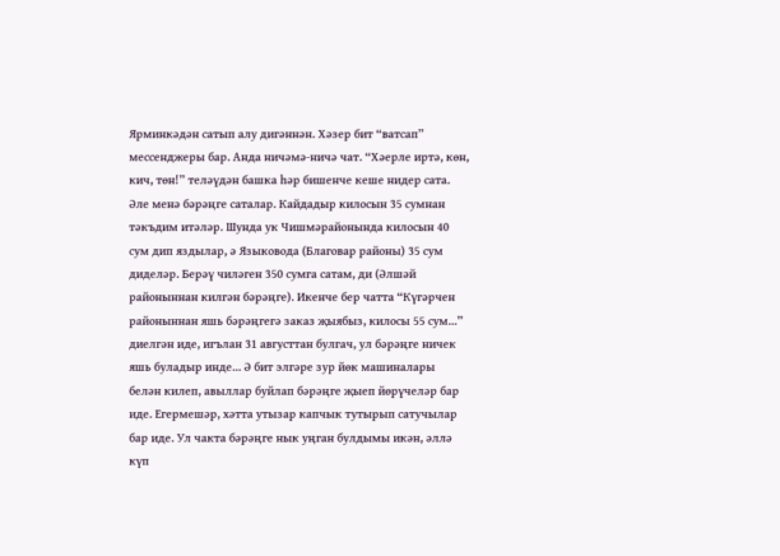Ярминкәдән сатып алу дигәннән. Хәзер бит “ватсап” мессенджеры бар. Анда ничәмә-ничә чат. “Хәерле иртә, көн, кич, төн!” теләүдән башка һәр бишенче кеше нидер сата. Әле менә бәрәңге саталар. Кайдадыр килосын 35 сумнан тәкъдим итәләр. Шунда ук Чишмәрайонында килосын 40 сум дип яздылар, ә Языковода (Благовар районы) 35 сум диделәр. Берәү чиләген 350 сумга сатам, ди (Әлшәй районыннан килгән бәрәңге). Икенче бер чатта “Күгәрчен районыннан яшь бәрәңгегә заказ җыябыз, килосы 55 сум...” диелгән иде, игълан 31 августтан булгач, ул бәрәңге ничек яшь буладыр инде... Ә бит элгәре зур йөк машиналары белән килеп, авыллар буйлап бәрәңге җыеп йөрүчеләр бар иде. Егермешәр, хәтта утызар капчык тутырып сатучылар бар иде. Ул чакта бәрәңге нык уңган булдымы икән, әллә күп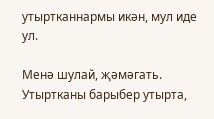утыртканнармы икән, мул иде ул.

Менә шулай, җәмәгать. Утыртканы барыбер утырта,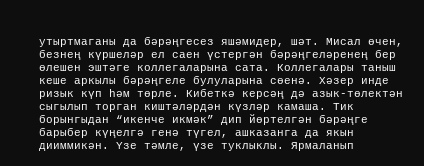утыртмаганы да бәрәңгесез яшәмидер, шәт. Мисал өчен, безнең күршеләр ел саен үстергән бәрәңгеләренең бер өлешен эштәге коллегаларына сата. Коллегалары таныш кеше аркылы бәрәңгеле булуларына сөенә. Хәзер инде ризык күп һәм төрле. Кибеткә керсәң дә азык-төлектән сыгылып торган киштәләрдән күзләр камаша. Тик борынгыдан “икенче икмәк” дип йөртелгән бәрәңге барыбер күңелгә генә түгел, ашказанга да якын дииммикән. Үзе тәмле, үзе туклыклы. Ярмаланып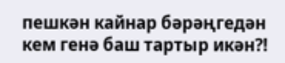пешкән кайнар бәрәңгедән кем генә баш тартыр икән?!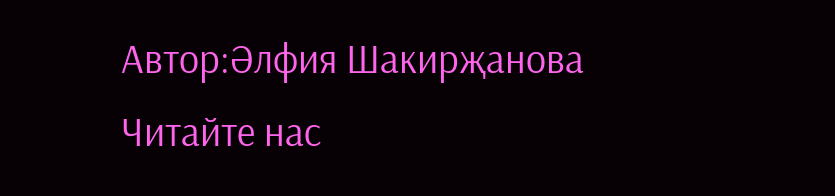Автор:Әлфия Шакирҗанова
Читайте нас